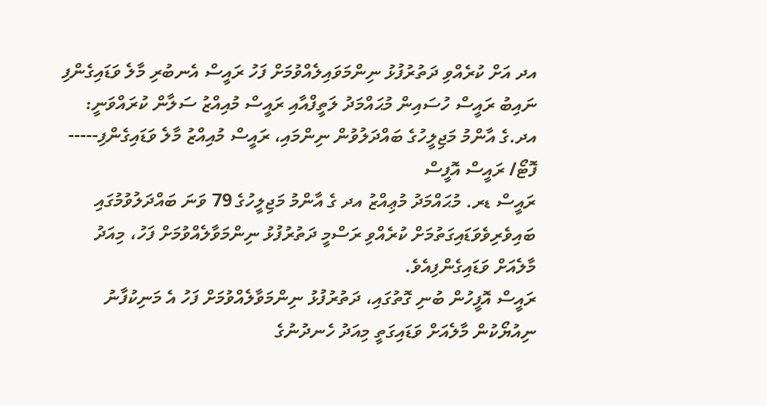އދ އަށް ކުރެއްވި ދަތުރުފުޅު ނިންމަވައިލެއްވުމަށް ފަހު ރައީސް އެނބުރި މާލެ ވަޑައިގެންފި
ނައިބު ރައީސް ހުސައިން މުޙައްމަދު ލަތީފްއާއި ރައީސް މުއިއްޒު ސަލާން ކުރައްވަނީ: އދ.ގެ އާންމު މަޖިލީހުގެ ބައްދަލުވުން ނިންމައި، ރައީސް މުއިއްޒު މާލެ ވަޑައިގެންފި----- ފޮޓޯ/ ރައީސް އޮފީސް
ރައީސް ޑރ. މުޙައްމަދު މުޢިއްޒު އދ ގެ އާންމު މަޖިލީހުގެ 79 ވަނަ ބައްދަލުވުމުގައި ބައިވެރިވެވަޑައިގަތުމަށް ކުރެއްވި ރަސްމީ ދަތުރުފުޅު ނިންމަވާލެއްވުމަށް ފަހު، މިއަދު މާލެއަށް ވަޑައިގެންފިއެވެ.
ރައީސް އޮފީހުން ބުނި ގޮތުގައި، ދަތުރުފުޅު ނިންމަވާލެއްވުމަށް ފަހު އެ މަނިކުފާނު ނިއުޔޯކުން މާލެއަށް ވަޑައިގަތީ މިއަދު ހެނދުނުގެ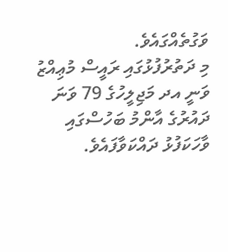ވަގުތެއްގައެވެ.
މި ދަތުރުފުޅުގައި ރައީސް މުޢިއްޒު ވަނީ އދ މަޖިލީހުގެ 79 ވަނަ ދައުރުގެ އާންމު ބަހުސްގައި ވާހަކަފުޅު ދައްކަވާފައެވެ.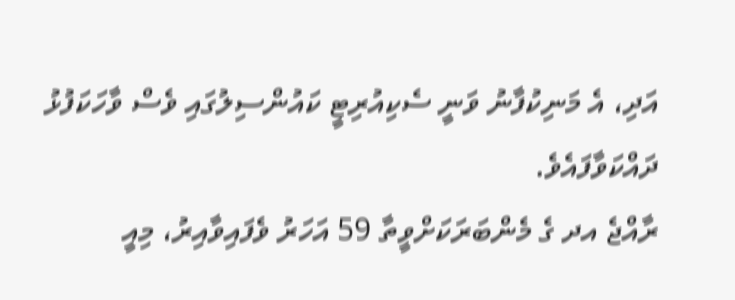އަދި، އެ މަނިކުފާނު ވަނީ ސެކިއުރިޓީ ކައުންސިލުގައި ވެސް ވާހަކަފުޅު ދައްކަވާފައެވެ.
ރާއްޖެ އދ ގެ މެންބަރަކަށްވީތާ 59 އަހަރު ވެފައިވާއިރު، މިއީ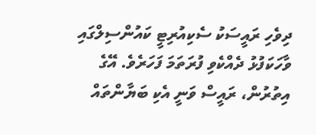ދިވެހި ރައީސަކު ސެކިއުރިޓީ ކައުންސިލްގައި ވާހަކަފުޅު ދެއްކެވި ފުރަތަމަ ފަހަރެވެ. އޭގެ އިތުރުން، ރައީސް ވަނީ އެކި ބަޔާންތައް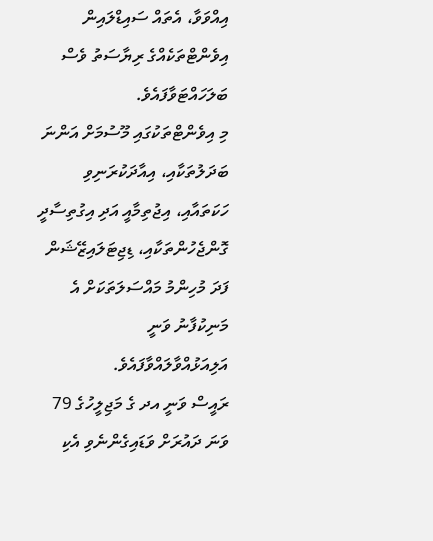އިއްވަވާ، އެތައް ސައިޑްލައިން އިވެންޓްތަކެއްގެ ރިޔާސަތު ވެސް ބަލަހައްޓަވާފައެވެ.
މި އިވެންޓްތަކުގައި މޫސުމަށް އަންނަ ބަދަލުތަކާއި، އިއާދަކުރަނިވި ހަކަތައާއި، އިޖުތިމާއީ އަދި އިގުތިސާދީ ގޮންޖެހުންތަކާއި، ޑިޖިޓަލައިޒޭޝަން ފަދަ މުހިންމު މައްސަލަތަކަށް އެ މަނިކުފާނު ވަނީ އަލިއަޅުއްވާލައްވާފައެވެ.
ރައީސް ވަނީ އދ ގެ މަޖިލީހުގެ 79 ވަނަ ދައުރަށް ވަޑައިގެންނެވި އެކި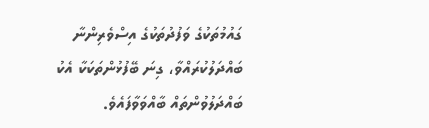ގައުމުތަކުގެ ވަފުދުތަކުގެ އިސްވެރިންނާ ބައްދަލުކުރައްވާ، ގިނަ ބޭފުޅުންތަކަކާ އެކު ބައްދަލުވުންތައް ބާއްވަވާފައެވެ.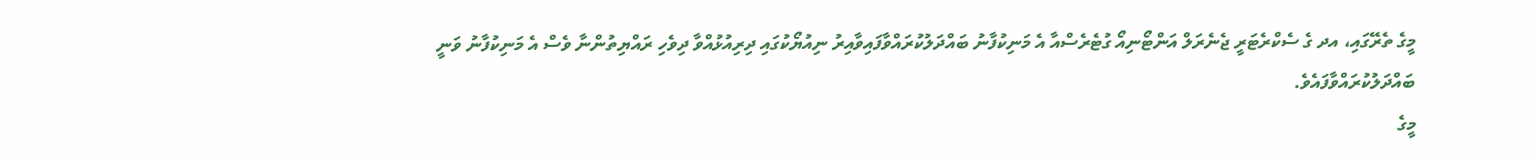މީގެ ތެރޭގައި، އދ ގެ ސެކްރެޓަރީ ޖެނެރަލް އަންޓޯނިއޯ ގުޓެރެސްއާ އެ މަނިކުފާނު ބައްދަލުކުރައްވާފައިވާއިރު ނިއުޔޯކުގައި ދިރިއުޅުއްވާ ދިވެހި ރައްޔިތުންނާ ވެސް އެ މަނިކުފާނު ވަނީ ބައްދަލުކުރައްވާފައެވެ.
މީގެ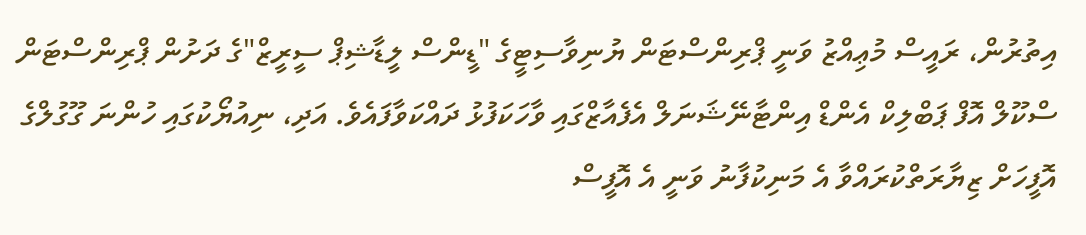އިތުރުން، ރައީސް މުޢިއްޒު ވަނީ ޕްރިންސްޓަން ޔުނިވާސިޓީގެ "ޑީންސް ލީޑާޝިޕް ސީރީޒް"ގެ ދަށުން ޕްރިންސްޓަން ސްކޫލް އޮފް ޕަބްލިކް އެންޑް އިންޓާނޭޝަނަލް އެފެއާޒްގައި ވާހަކަފުޅު ދައްކަވާފައެވެ. އަދި، ނިއުޔޯކުގައި ހުންނަ ގޫގުލްގެ އޮފީހަށް ޒިޔާރަތްކުރައްވާ އެ މަނިކުފާނު ވަނީ އެ އޮފީސް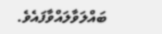ބައްލަވާލައްވާފައެވެ.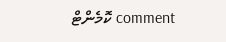comment ކޮމެންޓް